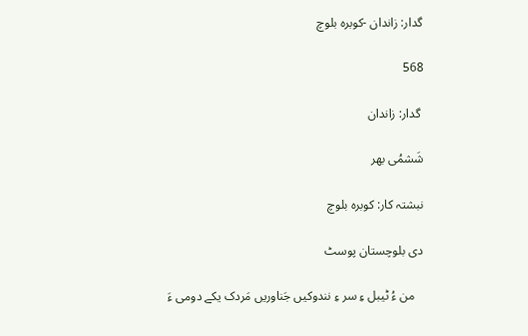گدار: زاندان -کوبرہ بلوچ

568

 گدار: زاندان

شَشمُی بھر

نبشتہ کار: کوبرہ بلوچ

دی بلوچستان پوسٹ

   من ءُ ٹیبل ءِ سر ءِ نندوکیں جَناوریں مَردک یکے دومی ءَ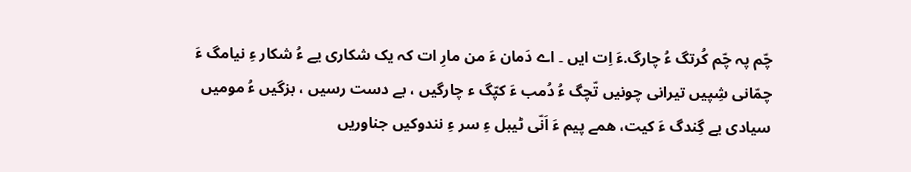چّم پہ چّم کُرتگ ءُ چارگ.ءَ اِت ایں ۔ اے دَمان ءَ من مارِ ات کہ یک شکاری یے ءُ شکار ءِ نیامگ ءَ چمّانی شِپیں تیرانی چونیں تّچگ ءُ دُمب ءَ کپّگ ء چارگیں ، بے دست رسیں ، بزگیں ءُ مومیں سیادی یے گِندگ ءَ کیت، ھمے پیم ءَ اَنّی ٹیبل ءِ سر ءِ نندوکیں جناوریں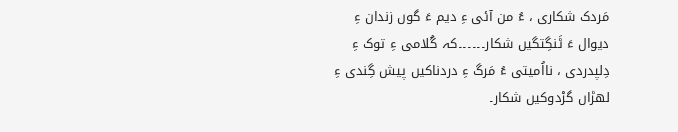مَردک شکاری ، ءُ من آئی ءِ دیم ءَ گوں زندان ءِ دیوال ءَ ٹَنگِتگیں شکار۔۔۔۔۔۔کہ گُلامی ءِ توک ءِ دِلپدردی ، نااُمیتی ءُ مَرگ ءِ دردناکیں پیش گِندی ءِ لھڑاں گرْدوکیں شکار۔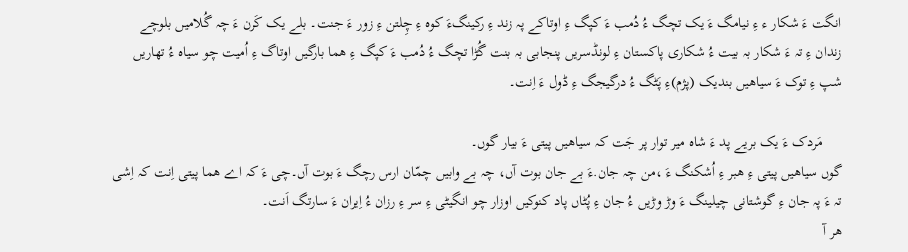انگت ءَ شکار ء ءِ نیامگ ءَ یک تچگ ءُ دُمب ءَ کپگ ءِ اوتاکے پہ زند ءِ رکینگءَ کوہ ءِ چِلتن ءِ زور ءَ جنت۔ بلے یک کَرن ءَ چہ گُلامیں بلوچے زندان ءِ تہ ءَ شکار بہ بیت ءُ شکاری پاکستان ءِ لونڈسریں پنجابی بہ بنت گُڑا تچگ ءُ دُمب ءَ کپگ ءِ ھما بارگیں اوتاگ ءِ اُمیت چو سیاہ ءُ تھاریں شپ ءِ توک ءَ سیاھیں بندیک (پژم)ءِ پَٹگ ءُ درگیجگ ءِ ڈول ءَ اِنت۔

     مَردک ءَ یک بریے پد ءَ شاہ میر توار پر جَت کہ سیاھیں پیتی ءَ بیار گوں۔
گوں سیاھیں پیتی ءِ ھبر ءِ اُشکنگ ءَ ،من چہ جان.ءَ بے جان بوت آں، چہ بے وابیں چمّان ارس رچگ ءَ بوت آں۔چی ءَ کہ اے ھما پیتی اِنت کہ اِشی تہ ءَ پہ جان ءِ گوشتانی چیلینگ ءَ وڑ وڑیں ءُ جان ءِ پُٹاں پاد کنوکیں اوزار چو انگیٹی ءِ سر ءِ رزان ءُ اِیران ءَ سارتگ اَنت۔
ھر آ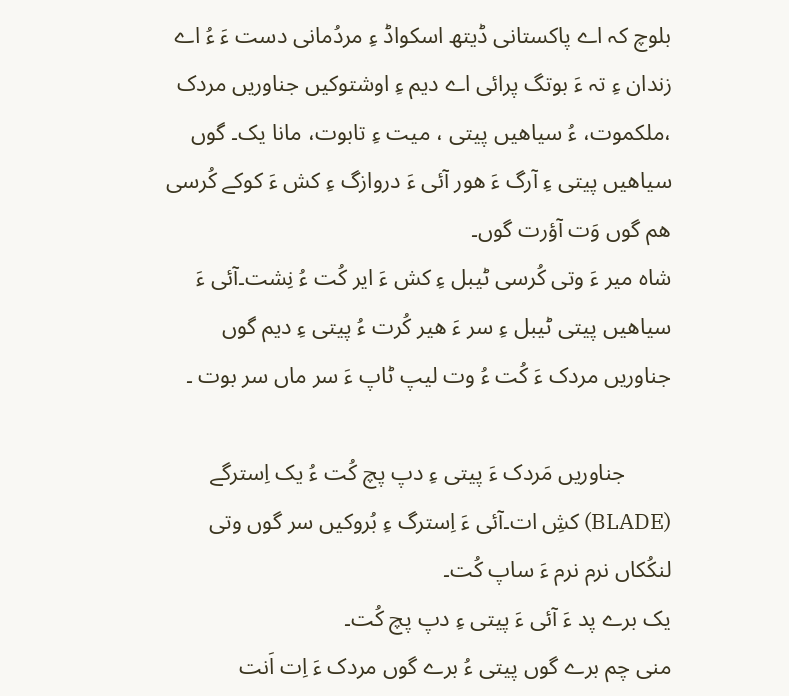بلوچ کہ اے پاکستانی ڈیتھ اسکواڈ ءِ مردُمانی دست ءَ ءُ اے زندان ءِ تہ ءَ بوتگ پرائی اے دیم ءِ اوشتوکیں جناوریں مردک ،ملکموت، ءُ سیاھیں پیتی ، میت ءِ تابوت، مانا یک۔ گوں سیاھیں پیتی ءِ آرگ ءَ ھور آئی ءَ دروازگ ءِ کش ءَ کوکے کُرسی ھم گوں وَت آؤرت گوں۔
شاہ میر ءَ وتی کُرسی ٹیبل ءِ کش ءَ ایر کُت ءُ نِشت۔آئی ءَ سیاھیں پیتی ٹیبل ءِ سر ءَ ھیر کُرت ءُ پیتی ءِ دیم گوں جناوریں مردک ءَ کُت ءُ وت لیپ ٹاپ ءَ سر ماں سر بوت ۔

        جناوریں مَردک ءَ پیتی ءِ دپ پچ کُت ءُ یک اِسترگے (BLADE) کشِ ات۔آئی ءَ اِسترگ ءِ بُروکیں سر گوں وتی لنکُکاں نرم نرم ءَ ساپ کُت۔
یک برے پد ءَ آئی ءَ پیتی ءِ دپ پچ کُت۔
منی چم برے گوں پیتی ءُ برے گوں مردک ءَ اِت اَنت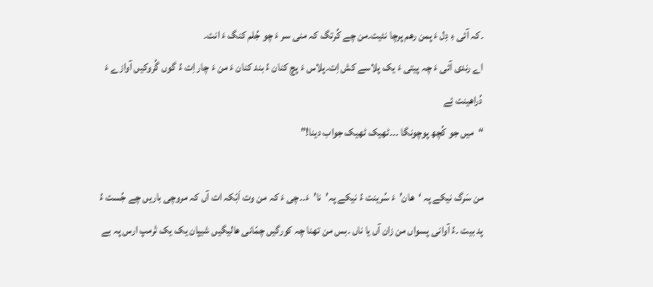۔کہ آئی ءِ دِل ءَ پمن رھم پرچا نئیت۔من چے کُرتگ کہ منی سر ءَ چو جُلم کنگ ءَ انت۔
اے رندی آئی ءَ چہ پیتی ءَ یک پلاسے کش اِت۔پلاس ءَ پچ کنان ءُ بند کنان ءَ من ءَ چار اِت ءُ گوں گُروکیں آوازے ءَ دُراھینت ئِے
“میں جو کُچھ پوچونگا ۔۔۔ٹھیک ٹھیک جواب دینا!”

من سَرگ نیکے پہ ‘ھان’ءَ سُرینت ءُ نیکے پہ’نا’ءَ۔۔چی ءَ کہ من وت اَبّکہ ات آں کہ مروچی باریں چے جُست ءُ پد بیت ۔ءُ آوانی پسواں من زان آں یا ناں ۔بس من تھنا چہ کورگیں چمّانی ھالیگیں شیپان یک یک تْرمپ ارس پہ بے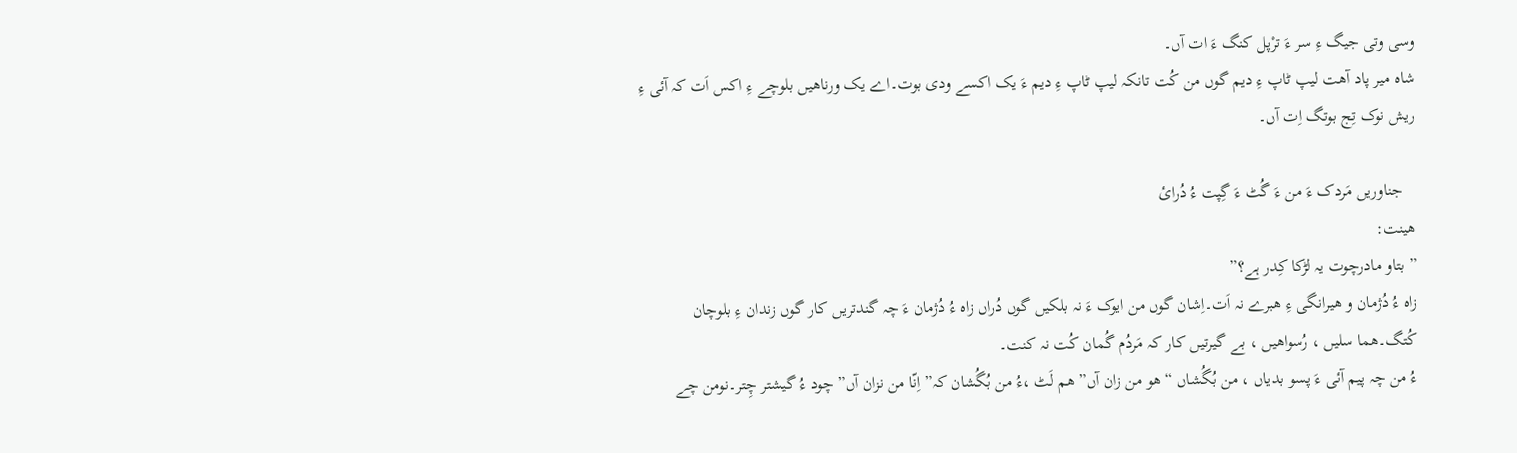وسی وتی جیگ ءِ سر ءَ ترْپل کنگ ءَ ات آں۔
شاہ میر پاد آھت لیپ ٹاپ ءِ دیم گوں من کُت تانکہ لیپ ٹاپ ءِ دیم ءَ یک اکسے ودی بوت۔اے یک ورناھیں بلوچے ءِ اکس اَت کہ آئی ءِ ریش نوک تِج بوتگ اِت آں۔

   جناوریں مَردک ءَ من ءَ گُٹ ءَ گِپت ءُ دُرائ
ھینت:
” بتاو مادرچوت یہ لڑکا کِدر ہے؟”
زاہ ءُ دُژمان و ھیرانگی ءِ ھبرے نہ اَت۔اِشان گوں من ایوک ءَ نہ بلکیں گوں دُراں زاہ ءُ دُژمان ءَ چہ گندتریں کار گوں زندان ءِ بلوچان کُتگ۔ھما سلیں ، رُسواھیں ، بے گیرتیں کار کہ مَردُم گُمان کُت نہ کنت۔
ءُ من چہ پیم آئی ءَ پسو بدیاں ، من بُگُشاں “ھو من زان آں” ھم لَٹ ،ءُ من بُگُشان کہ” اِنّا من نزان آں” چود ءُ گیشتر چِتر۔نومن چے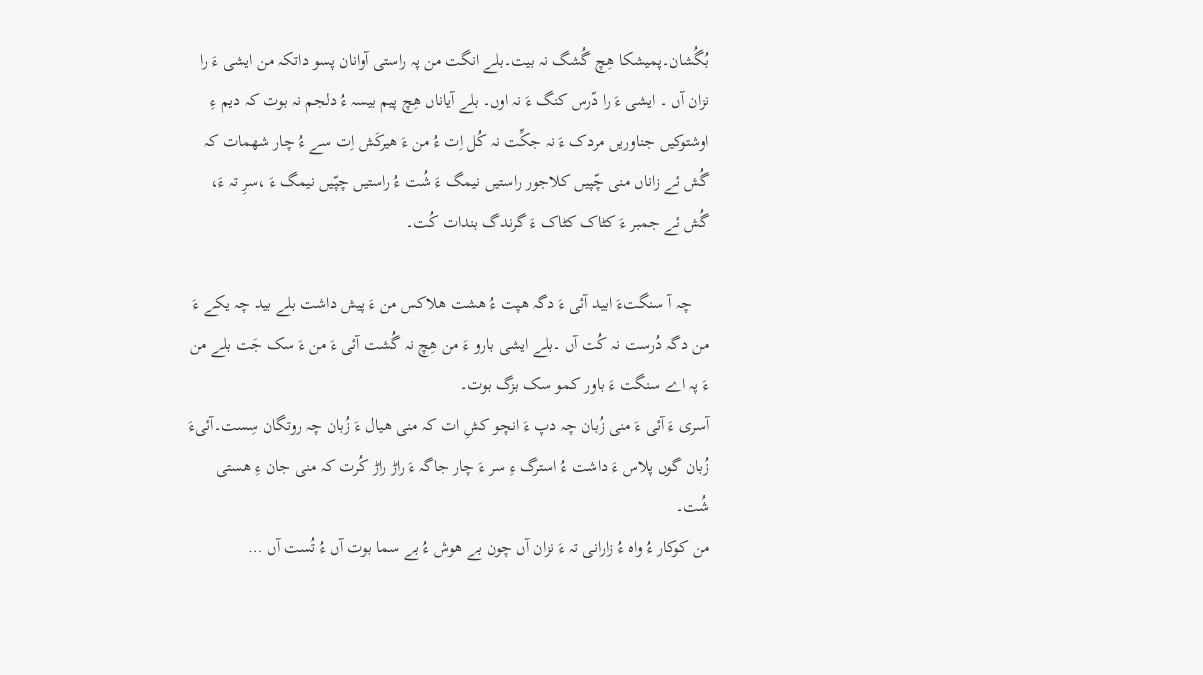بُگُشان۔پمیشکا ھِچ گُشگ نہ بیت۔بلے انگت من پہ راستی آوانان پسو داتکہ من ایشی ءَ را نزان آں ۔ ایشی ءَ را دّرس کنگ ءَ نہ اوں۔ بلے آیاناں ھِچ پیم بیسہ ءُ دلجم نہ بوت کہ دیم ءِ اوشتوکیں جناوریں مردک ءَ نہ جکِّت نہ کُل اِت ءُ من ءَ ھیرکَش اِت سے ءُ چار شھمات کہ گُش ئے زاناں منی چّپیں کلاجور راستیں نیمگ ءَ شُت ءُ راستیں چپّیں نیمگ ءَ ،سرِ تہ ءَ، گُش ئے جمبر ءَ کٹاک کٹاک ءَ گرندگ بندات کُت۔

    چہ آ سنگتءَ ابید آئی ءَ دگہ ھپت ءُ ھشت ھلاکس من ءَ پیش داشت بلے بید چہ یکے ءَ من دگہ دُرست نہ کُت آں ۔بلے ایشی بارو ءَ من ھِچ نہ گُشت آئی ءَ من ءَ سک جَت بلے من ءَ پہ اے سنگت ءَ باور کمو سک بزگ بوت۔
آسری ءَ آئی ءَ منی زُبان چہ دپ ءَ انچو کشِ ات کہ منی ھیال ءَ زُبان چہ روتگان سِست۔آئیءَ زُبان گوں پلاس ءَ داشت ءُ استرگ ءِ سر ءَ چار جاگہ ءَ راڑ راڑ کُرت کہ منی جان ءِ ھستی شُت۔
من کوکار ءُ واہ ءُ زارانی تہ ءَ نزان آں چون بے ھوش ءُ بے سما بوت آں ءُ تُست آں …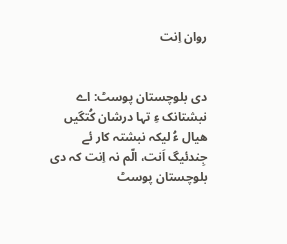روان اِنت


دی بلوچستان پوسٹ: اے نبشتانک ءِ تہا درشان کُتگیں ھیال ءُ لیکہ نبشتہ کار ئے جِندئیگ اَنت، الّم نہ اِنت کہ دی بلوچستان پوسٹ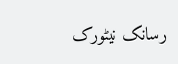رسانک نیٹورک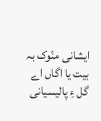ایشانی منّوک بہ بیت یا اگاں اے گل ءِ پالیسیانی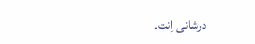درشانی اِنت۔